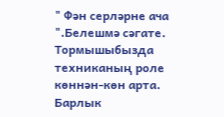" Фән серләрне ача ".Белешмә сәгате.
Тормышыбызда техниканың роле көннән-көн арта. Барлык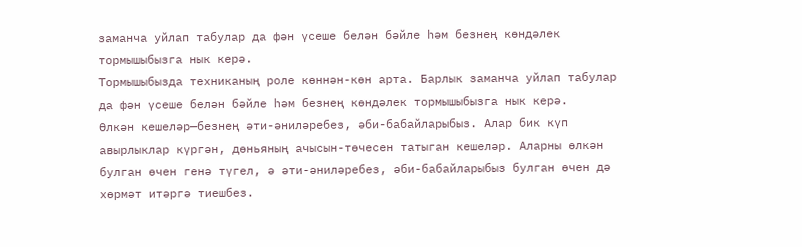заманча уйлап табулар да фән үсеше белән бәйле һәм безнең көндәлек тормышыбызга нык керә.
Тормышыбызда техниканың роле көннән-көн арта. Барлык заманча уйлап табулар да фән үсеше белән бәйле һәм безнең көндәлек тормышыбызга нык керә.
Өлкән кешеләр—безнең әти-әниләребез, әби-бабайларыбыз. Алар бик күп авырлыклар күргән, дөньяның ачысын-төчесен татыган кешеләр. Аларны өлкән булган өчен генә түгел, ә әти-әниләребез, әби-бабайларыбыз булган өчен дә хөрмәт итәргә тиешбез.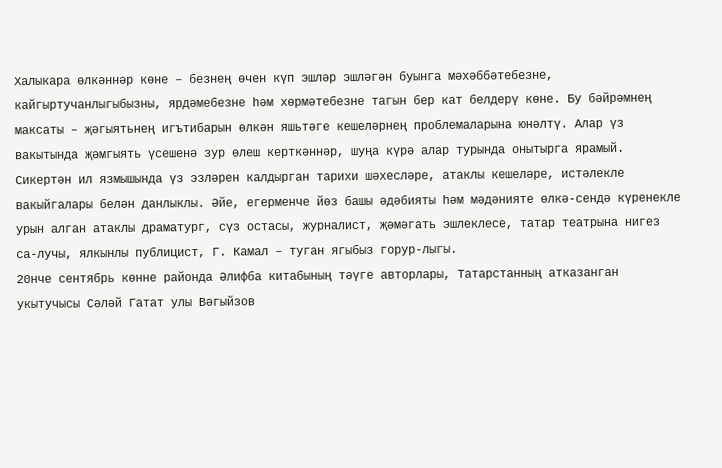Халыкара өлкәннәр көне – безнең өчен күп эшләр эшләгән буынга мәхәббәтебезне, кайгыртучанлыгыбызны, ярдәмебезне һәм хөрмәтебезне тагын бер кат белдерү көне. Бу бәйрәмнең максаты – җәгыятьнең игътибарын өлкән яшьтәге кешеләрнең проблемаларына юнәлтү. Алар үз вакытында җәмгыять үсешенә зур өлеш керткәннәр, шуңа күрә алар турында онытырга ярамый.
Сикертән ил язмышында үз эзләрен калдырган тарихи шәхесләре, атаклы кешеләре, истәлекле вакыйгалары белән данлыклы. Әйе, егерменче йөз башы әдәбияты һәм мәдәнияте өлкә-сендә күренекле урын алган атаклы драматург, сүз остасы, журналист, җәмәгать эшлеклесе, татар театрына нигез са-лучы, ялкынлы публицист, Г. Камал – туган ягыбыз горур-лыгы.
20нче сентябрь көнне районда Әлифба китабының тәүге авторлары, Татарстанның атказанган укытучысы Сәләй Гатат улы Вәгыйзов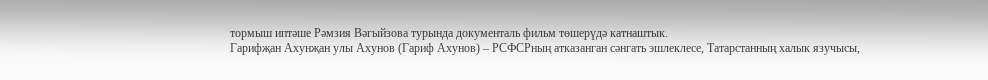тормыш иптәше Рәмзия Вәгыйзова турында документаль фильм төшерүдә катнаштык.
Гарифҗан Ахунҗан улы Ахунов (Гариф Ахунов) – РСФСРның атказанган сәнгать эшлеклесе, Татарстанның халык язучысы,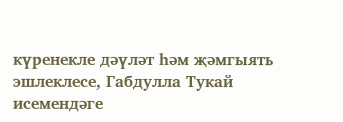күренекле дәүләт hәм җәмгыять эшлеклесе, Габдулла Тукай исемендәге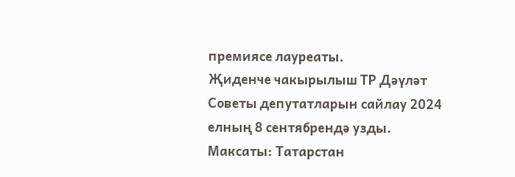премиясе лауреаты.
Җиденче чакырылыш ТР Дәүләт Советы депутатларын сайлау 2024 елның 8 сентябрендә узды.
Максаты: Татарстан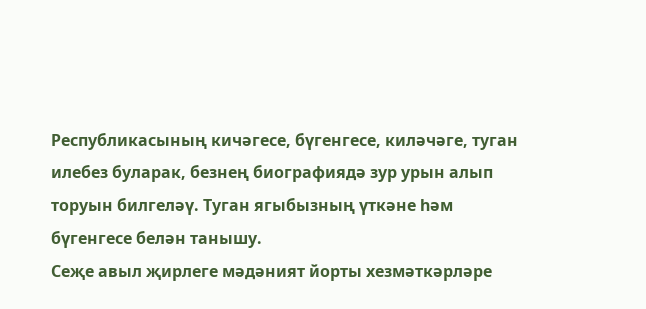Республикасының кичәгесе, бүгенгесе, киләчәге, туган илебез буларак, безнең биографиядә зур урын алып торуын билгеләү. Туган ягыбызның үткәне һәм бүгенгесе белән танышу.
Сеҗе авыл җирлеге мәдәният йорты хезмәткәрләре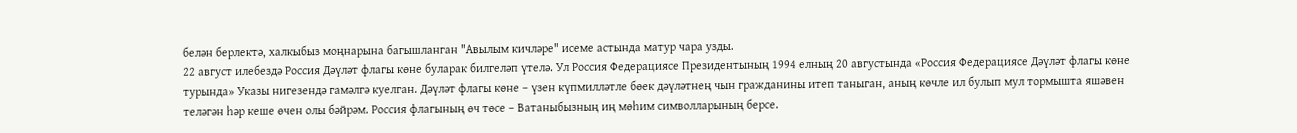белән берлектә, халкыбыз моңнарына багышланган "Авылым кичләре" исеме астында матур чара узды.
22 август илебездә Россия Дәүләт флагы көне буларак билгеләп үтелә. Ул Россия Федерациясе Президентының 1994 елның 20 августында «Россия Федерациясе Дәүләт флагы көне турында» Указы нигезендә гамәлгә куелган. Дәүләт флагы көне – үзен күпмилләтле бөек дәүләтнең чын гражданины итеп таныган, аның көчле ил булып мул тормышта яшәвен теләгән һәр кеше өчен олы бәйрәм. Россия флагының өч төсе – Ватаныбызның иң мөһим символларының берсе.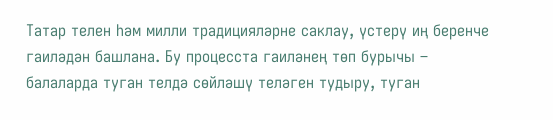Татар телен һәм милли традицияләрне саклау, үстерү иң беренче гаиләдән башлана. Бу процесста гаиләнең төп бурычы – балаларда туган телдә сөйләшү теләген тудыру, туган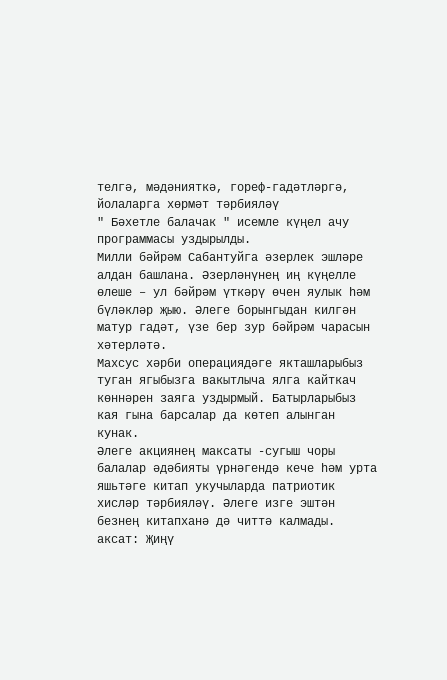телгә, мәдәнияткә, гореф-гадәтләргә, йолаларга хөрмәт тәрбияләү
" Бәхетле балачак " исемле күңел ачу программасы уздырылды.
Милли бәйрәм Сабантуйга әзерлек эшләре алдан башлана. Әзерләнүнең иң күңелле өлеше – ул бәйрәм үткәрү өчен яулык һәм бүләкләр җыю. Әлеге борынгыдан килгән матур гадәт, үзе бер зур бәйрәм чарасын хәтерләтә.
Махсус хәрби операциядәге якташларыбыз туган ягыбызга вакытлыча ялга кайткач көннәрен заяга уздырмый. Батырларыбыз кая гына барсалар да көтеп алынган кунак.
Әлеге акциянең максаты -сугыш чоры балалар әдәбияты үрнәгендә кече һәм урта яшьтәге китап укучыларда патриотик хисләр тәрбияләү. Әлеге изге эштән безнең китапханә дә читтә калмады.
аксат: Җиңү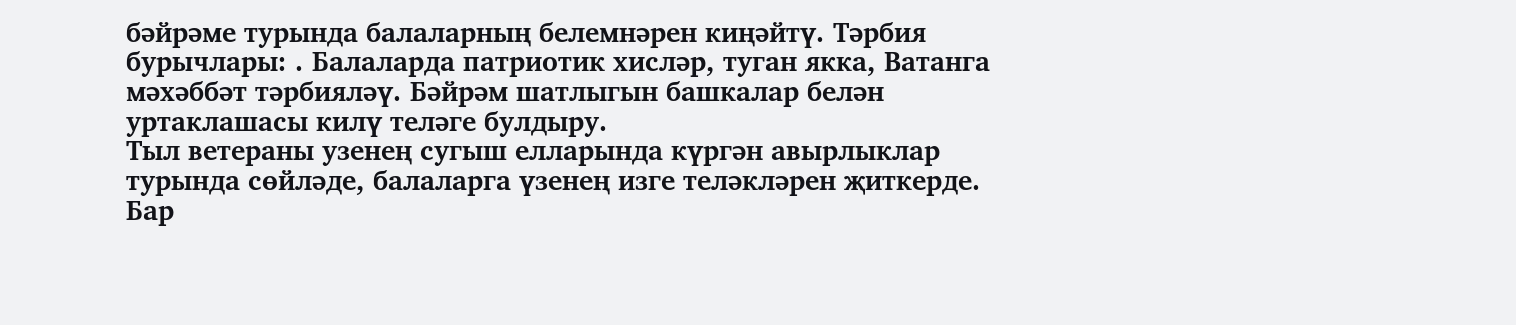бәйрәме турында балаларның белемнәрен киңәйтү. Тәрбия бурычлары: . Балаларда патриотик хисләр, туган якка, Ватанга мәхәббәт тәрбияләү. Бәйрәм шатлыгын башкалар белән уртаклашасы килү теләге булдыру.
Тыл ветераны узенең сугыш елларында күргән авырлыклар турында сөйләде, балаларга үзенең изге теләкләрен җиткерде.
Бар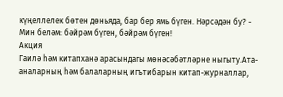күңеллелек бөтен дөньяда, бар бер ямь бүген. Нәрсәдән бу? - Мин беләм: бәйрәм бүген, бәйрәм бүген!
Акция
Гаилә һәм китапханә арасындагы мөнәсәбәтләрне ныгыту.Ата-аналарның һәм балаларның игътибарын китап-журналлар,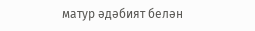матур әдәбият белән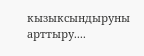кызыксындыруны арттыру....